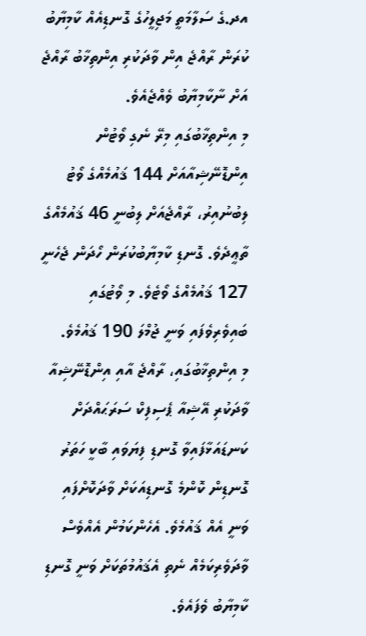އދ.ގެ ސަލާމަތީ މަޖިލީހުގެ ގޮނޑިއެއް ކާމިޔާބު ކުރަން ރާއްޖެ އިން ވާދަކުރި އިންތިޚާބު ރާއްޖެ އަށް ނާކާމިޔާބު ވެއްޖެއެވެ.
މި އިންތިޚާބުގައި މިރޭ ނެގި ވޯޓުން އިންޑޮނޭޝިއާއަށް 144 ޤައުމެއްގެ ވޯޓު ލިބުނުއިރު، ރާއްޖެއަށް ލިބުނީ 46 ޤައުމެއްގެ ތާޢީދެވެ. ގޮނޑި ކާމިޔާބުކުރަން ހޯދަން ޖެހެނީ 127 ޤައުމެއްގެ ވޯޓެވެ. މި ވޯޓުގައި ބައިވެރިވެފައި ވަނީ ޖުމްލަ 190 ޤައުމެވެ.
މި އިންތިޚާބުގައި، ރާއްޖެ އާއި އިންޑޮނޭޝިއާ ވާދަކުރި އޭޝިއާ ޕެސިފިކް ސަރަޙައްދަށް ކަނޑައަޅާފައިވާ ގޮނޑި ފިޔަވައި ބާކީ ހަތަރު ގޮނޑިން ކޮންމެ ގޮނޑިއަކަށް ވާދަކޮށްފައި ވަނީ އެއް ޤައުމެވެ. އެހެންކަމުން އެއްވެސް ވާދަވެރިކަމެއް ނެތި އެޤައުމުތަކަށް ވަނީ ގޮނޑި ކާމިޔާބު ވެފައެވެ.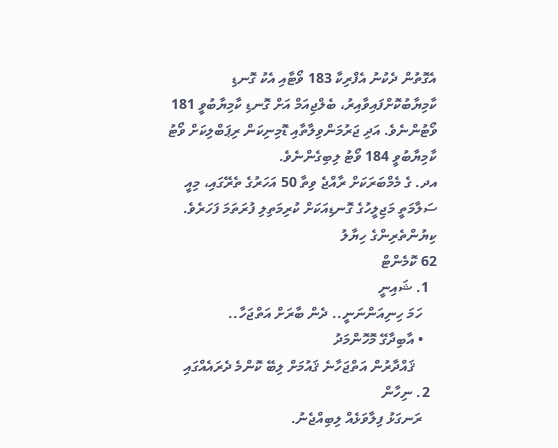އެގޮތުން ދެކުނު އެފްރިކާ 183 ވޯޓާއި އެކު ގޮނޑި ކާމިޔާބުކޮށްފައިވާއިރު، ބެލްޖިއަމް އަށް ގޮނޑި ކާމިޔާބުވީ 181 ވޯޓުންނެވެ. އަދި ޖަރުމަންވިލާތާއި ޑޮމިނިކަން ރިޕަބްލިކަށް ވޯޓު ކާމިޔާބުވީ 184 ވޯޓު ލިބިގެންނެވެ.
އދ. ގެ މެމްބަރަކަށް ރާއްޖެ ވިތާ 50 އަހަރުގެ ތެރޭގައި، މިއީ ސަލާމަތީ މަޖިލީހުގެ ގޮނޑިއަކަށް ކުރިމަތިލި ފުރަތަމަ ފަހަރެވެ.
ކިޔުންތެރިންގެ ހިޔާލު
62 ކޮމެންޓް
  1. ޝައިނީ
    ހަމަ ހިނިއަންނަނީ.. ދެން ބާރަށް އަތްޖަހާ..
    • އާބިދާގޭ މޮހޮންމަދު
      ޤައްދާރުން އަތްޖަހާނެ ޤައުމަށް ލިބޭ ކޮންމެ ދެރައެއްގައި
  2. ނިހާން
    ރަނގަޅު ފިލާވަޅެއް ލިބިއްޖެނު.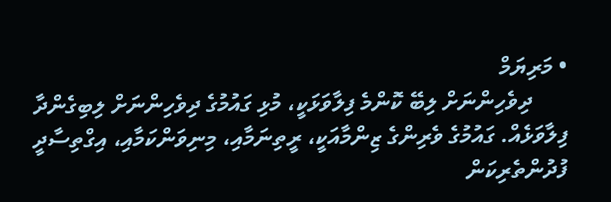• މަރިޔަމް
      ދިވެހިންނަށް ލިބޭ ކޮންމެ ފިލާވަޅަކީ، މުޅި ގައުމުގެ ދިވެހިންނަށް ލިބިގެންދާ ފިލާވަޅެއް. ގައުމުގެ ވެރިންގެ ޒިންމާއަކީ، ރީތިނަމާއި، މިނިވަންކަމާއި، އިގްތިސާދީ ފުދުންތެރިކަން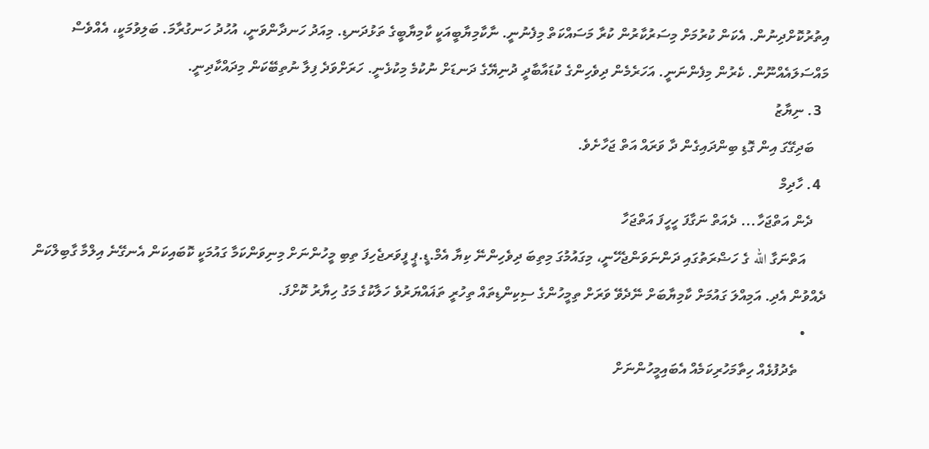އިތުރުކޮށްދިނުން. އެކަން ކުރުމަށް މިސަރުކާރުން ކުރާ މަސައްކަތް މިފެނުނީ. ނާކާމިޔާބީއަކީ ކާމިޔާބީގެ ތަޅުދަނޑި. މިއަދު ހަނދާންވަނީ، އުހުދު ހަނގުރާމަ. ބަލިވުމަކީ، އެއްވެސް މައްސަލައެއްނޫން. ކެރުން މިފެންނަނީ. އަހަރެމެން ދިވެހިންގެ ކުޑައާބާދީ ދުނިޔޭގެ ދަނޑަށް ނުކުމެ މިކުޅެނީ. ހަރަށްވަދެ ފިލާ ނުތިބޭކަން މިދައްކާދިނީ.
  3. ނިޔާޒު
    ބަދިގޭގަ އިން ގޮޑި ބިންދައިގެން ދާ ވަރައް އަތް ޖަހާށެވެ.
  4. ހާދިމް
    ދެން އަތްޖަހާ... ދެއަތް ނަގާފަ ހީހީފަ އަތްޖަހާ
      އަތްނަގާ الله ގެ ހަޟްރަތުގައި ދަންނަވަންޖެހޭނީ، މިގައުމުގަ މިތިބަ ދިވެހިންނޭ ކިޔާ އެމް.ޑީ.ޕީ ފީވަރޖެހިފަ ތިބި މީހުންނަށް މިނިވަންކަމާ ގައުމަކީ ކޮބައިކަން އެނގޭނެ އިލްމާ ގާބިލްކަން ދެއްވުން އެދި. އަމިއްލަ ގައުމަށް ކާމިޔާބަށް ނޭދެވޭ ވަރަށް ތިމީހުންގެ ސިކިންޑިތައް ތިހުރީ ތަޣައްޔަރުވެ ހަލާކުގެ މަގު ހިޔާރު ކޮށްފަ.
      •
        ތެދުފުޅެއް ހިތާމަހުރިކަމެއް އެބައިމީހުންނަށް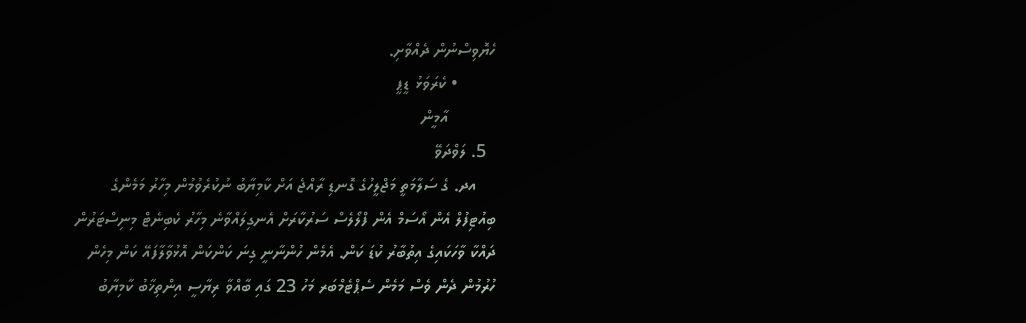ހެޔޮވިސްނުން ދެއްވާށި.
        • ކެރަވަޅު ޑީޕީ
          އާމީން
  5. ލަވްދަވޭ
    އދ. ގެ ސަލާމަތީ މަޖްލީހުގެ ގޮނޑި ރާއްޖެ އަށް ކާމިޔާބު ނުކުރެވުމުން މިހާރު މަމެންގެ ބިއުޓިފުލް އެން އޯސަމް އެން ފްލޯލެސް ސަރުކާރަށް އެނގިލައްވާނެ މިހާރު ކެބިނެޓް މިނިސްޓަރުން ދައްކާ ވާހަކައިގެ އިތުބާރު ކުޑަ ކަން. އެމެން ހުންނާނީ ގިނަ ކަންކަން އޮޅުވާލާފައޭ ކަން މިހެން ހުރުމުން ދެން ވެސް މަމެން ސެޕްޓެމްބަރ މަހު 23 ގައި ބާއްވާ ރިޔާސީ އިންތިޚާބު ކާމިޔާބު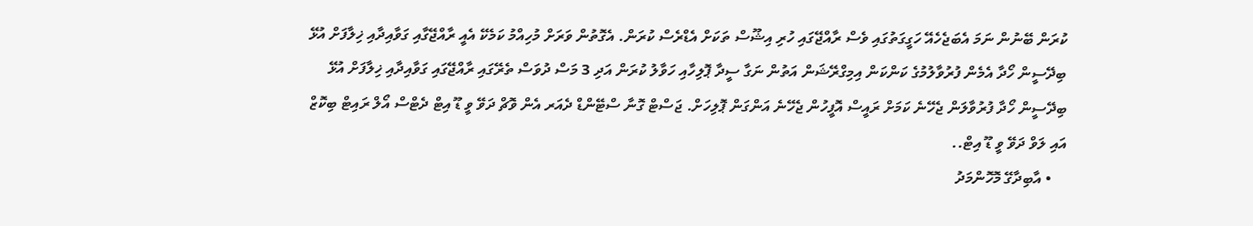ކުރަން ބޭނުން ނަމަ އެބަޖެހެއޭ ހަގީގަތުގައި ވެސް ރާއްޖޭގައި ހުރި އިޝޫސް ތަކަށް އެޑްރެސް ކުރަން. އެގޮތުން ވަރަށް މުހިއްމު ކަމެކޭ އެއީ ރާއްޖޭގާއި ގަވާއިދާއި ޚިލާފަށް އުޅޭ ބިދޭސީން ހޯދާ އެމެން ފުރުވާލުމުގެ ކަންކަން އިމިގްރޭޝަން އަތުން ނަގާ ސީދާ ޕޮލިހާއި ހަވާލު ކުރަން އަދި 3 މަސް ދުވަސް ތެރޭގައި ރާއްޖޭގައި ގަވާއިދާއި ޚިލާފަށް އުޅޭ ބިދޭސީން ހޯދާ ފުރުވާލަން ޖެހޭނެ ކަމަށް ރައީސް އޮފީހުން ޖެހޭނެ އަންގަން ޕޮލިހަށް. ޖަސްޓް ގޮނާ ސްޓޭންޑް ދެއަރ އެން ވޮޗް ދަވޭ ވީ ޑޫ އިޓް ދެޓްސް އޯލް ރައިޓް ބިކޮޒް އައި ލަވް ދަވޭ ވީ ޑޫ އިޓް..
    • އާބިދާގޭ މޮހޮންމަދު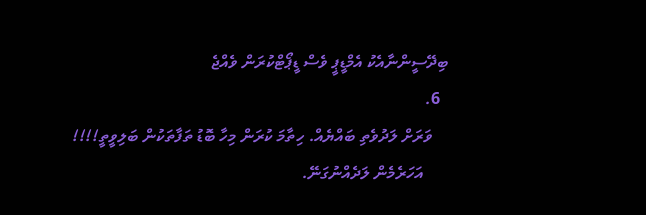ބިދޭސީންނާއެކު އެމްޑީޕީ ވެސް ޑީޕޯޓްކުރަން ވެއްޖެ
  6.
    ވަރަށް ލަދުވެތި ބައްޔެއް. ހިތާމަ ކުރަން މިހާ ބޮޑު ތަފާތަކުން ބަލިވީތީ!!!!
      އަހަރެމެން ލަދެއްނުގަނޭ.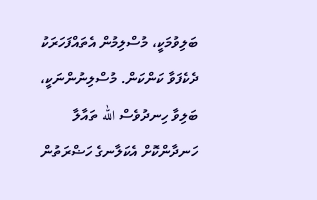ބަލިވުމަކީ، މުސްލިމުން އެތައްފަހަރަކު ދެކެފަވާ ކަންކަން. މުސްލިނުންނަކީ، ބަލިވާ ހިނދުވެސް الله ތައާލާ ހަނދާންކޮށް އެކަލާނގެ ހަޟްރަތުން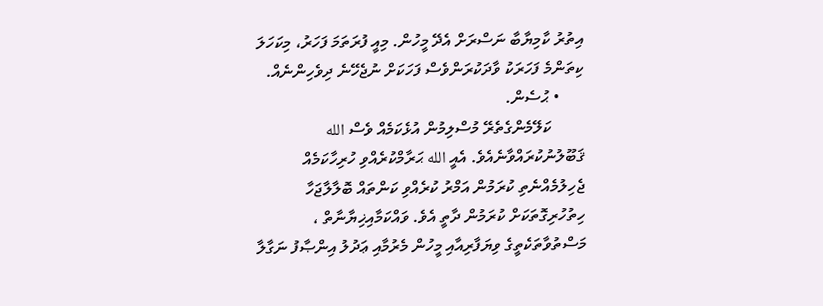އިތުރު ކާމިޔާބާ ނަސްރަށް އެދޭ މީހުން. މިއީ ފުރަތަމަ ފަހަރު، މިކަހަލަ ކިތަންމެ ފަހަރަކު ވާދަކުރަންވެސް ފަހަކަށް ނުޖެހޭނެ ދިވެހިންނެއް.
      • ޙުސެން.
        ކަލޭމެންގެތެރޭ މުސްލިމުން އުޅެކަމެއް ވެސް الله ޤަބޫލުނުކުރައްވާނެއެވެ. އެއީ الله ޙަރާމްކުރެއްވި ހުރިހާކަމެއް ޖެހިލުމެއްނެތި ކުރަމުން އަމްރު ކުރެއްވި ކަންތައް ބޮލާލާޖަހާ ހިތުހުރިގޮތަކަށް ކުރަމުން ދާތީ އެވެ. ވައްކަމާއިޚިޔާނާތް ، މަސްތުވާތަކެތީގެ ވިޔަފާރިއާއި މީހުން މެރުމާއި ޢަދުލު އިންޞާފު ނަގާލާ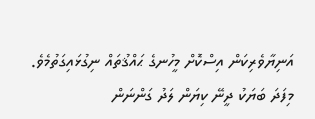އަނިޔާވެރިކަން އިސްކޮށް މީހުނގެ ޙައްޤުތައް ނިގުޅައިގަތުމެވެ. މިފަދަ ބަޔަކު ދީނޭ ކިޔަން ލަދު ގަންނަން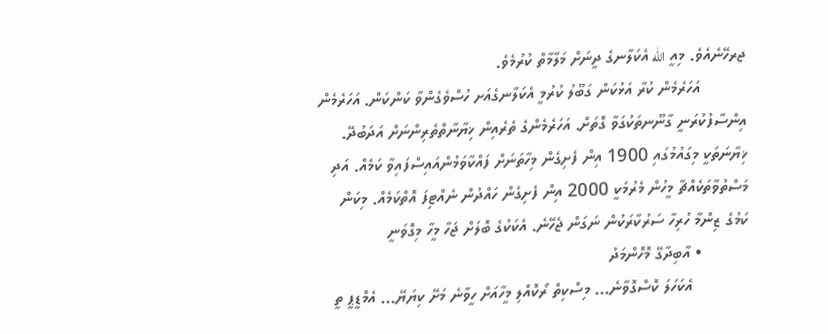ޖރހޭނެއެވެ. މިއީ الله އެކަލާނގެ ދީނަށް މަލާމާތް ކުރުމެވެ.
          އަހަރެމެން ކުރާ އަޅުކަން ގަބޫލު ކުރުމީ އެކަލާނގެއަށ ހުސްވެގެންވާ ކަންކަން. އަހަރެމެން އިންސާފުކުރަނީ ގާނޫނތަކުގަވާ ގޮތަށް. އަހަރެމެންގެ ތެރެއިން ޚިޔާނާތްތެރިންނަށް އަދަބުދޭ. ޚިޔާނަތަކީ މިގައުމުގައި 1900 އިން ފެށިގެން މިހާތަނަށް ފައްކާވަމުންއައިސްފައިވާ ކަމެއް. އަދި މަސްތުވާތަކެއްޗާ މީހުން މެރުމަކީ 2000 އިން ފެށިގެން ހައްދުން ނެއްޓިފަ އޮތްކަމެއް. މިކަން ކަމުގެ ޒިންމާ ހުރިހާ ސަރުކާރަކުން ނަގަން ޖެހޭނެ. އެކަކުގެ ބޮލަށް ޖަހާ މީހާ މިގޮވަނީ
          • އާބިދާގޭ މޮހޮންމަދު
            އެކަހަލަ ކޮސްގޮވާނެ... މިސްކިތް ރޯކޮއްލި މީހާއަށް ހީވާނެ މަށޭ ކިޔަޔޭ... އެމްޑީޕީ ތީ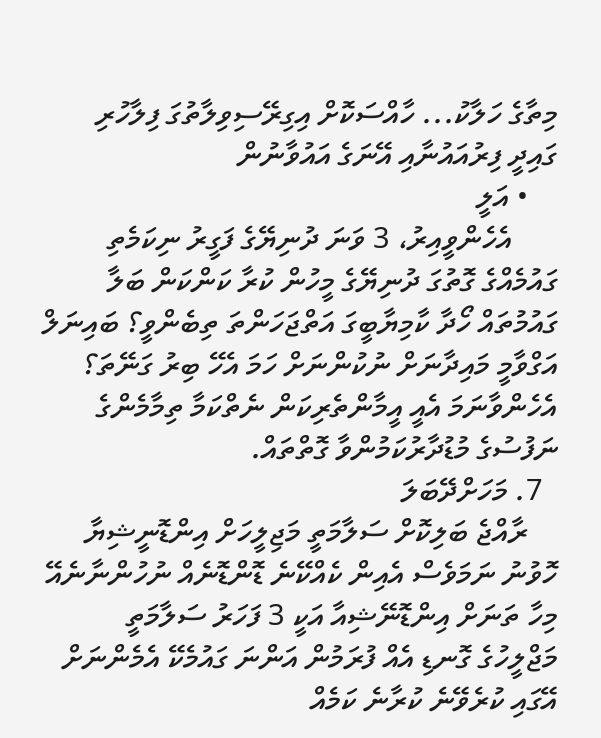މިތާގެ ހަލާކު... ހާއްސަކޮށް އިގިރޭސިވިލާތުގަ ފިލާހުރި ގައިދީ ފިރުއައުނާއި އޭނަގެ އައުވާނުން
    • އަލީ
      އެހެންވީއިރު، 3 ވަނަ ދުނިޔޭގެ ފަގީރު ނިކަމެތި ގައުމެއްގެ ގޮތުގަ ދުނިޔޭގެ މީހުން ކުރާ ކަންކަން ބަލާ ގައުމުތައް ހޯދާ ކާމިޔާބީގަ އަތްޖަހަންތަ ތިބެންވީ؟ ބައިނަލް އަގްވާމީ މައިދާނަށް ނުކުންނަށް ހަމަ އެހޭ ބިރު ގަނޭތަ؟ އެހެންވާނަމަ އެއީ އީމާންތެރިކަން ނެތްކަމާ ތިމާމެންގެ ނަފުސުގެ މުޑުދާރުކަމުންވާ ގޮތްތައް.
  7. މަހަށްދޭބަލަ
    ރާއްޖެ ބަލިކޮށް ސަލާމަތީ މަޖިލީހަށް އިންޑޮނީޝިޔާ ހޮވުނު ނަމަވެސް އެއިން ކެއްކޭނެ ޑޮންޑޮނެއް ނުހުންނާނެއޭ މިހާ ތަނަށް އިންޑޮނޭޝިއާ އަކީ 3 ފަހަރު ސަލާމަތީ މަޖްލީހުގެ ގޮނޑި އެއް ފުރަމުން އަންނަ ގައުމެކޭ އެމެންނަށް އޭގައި ކުރެވޭނެ ކުރާނެ ކަމެއް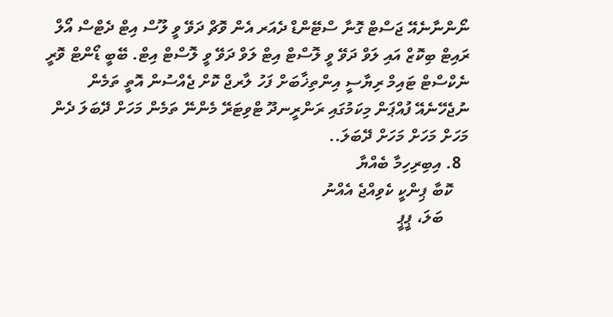ނޯންނާނެއޭ ޖަސްޓް ގޮނާ ސްޓޭންޑް ދެއަރ އެން ވޮޗް ދަވޭ ވީ ލޫސް އިޓް ދެޓްސް އޯލް ރައިޓް ބިކޮޒް އައި ލަވް ދަވޭ ވީ ލޮސްޓް އިޓް ލަވް ދަވޭ ވީ ލޮސްޓް އިޓް. ބޭބީ ޑޯންޓް ވޮރީ ނެކްސްޓް ޓައިމް ރިޔާސީ އިންތިޚާބަށް ފަހު ލާރޖް ކޮށް ޖެއްސުން އޮތީ ތަމެން ނުޖެހޭނެއޭ ފުއްޕަން މިކަމުގައި ރަންރީނދޫ ޓްވިޓަރޭ މެންނޭ ތަމެން މަހަށް ދޭބަލަ ދެން މަހަށް މަހަށް މަހަށް ދޭބަލަ..
  8. އިބިރިހިމާ ބެއްޔާ
    ކޮބާ ޕިންކީ ކެވިއްޖެ އެއްނު
      ބަލަ، ޕީޕީ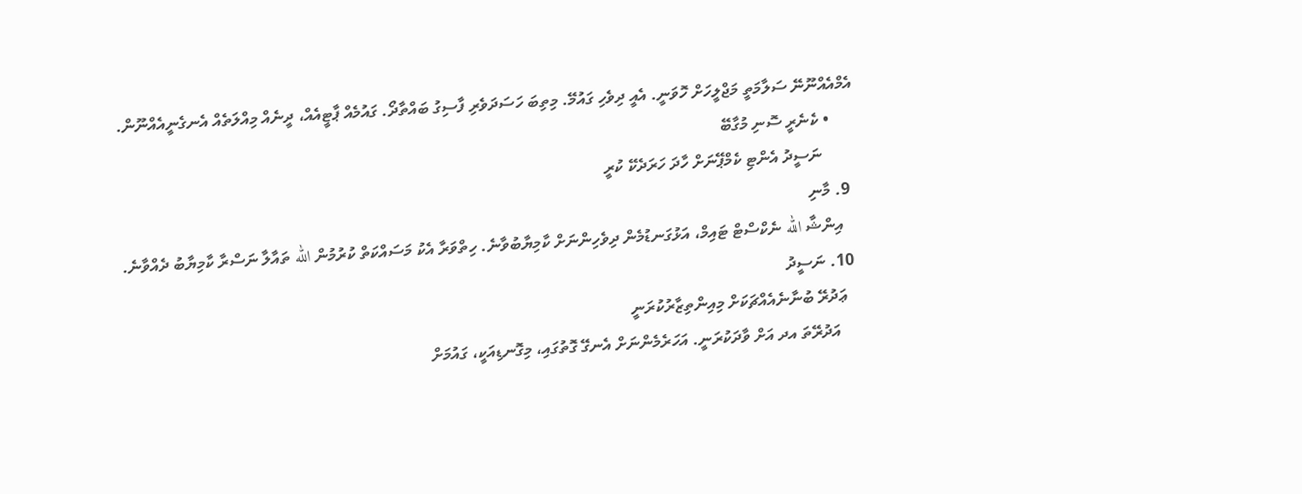އެމްއެއްނޫނޭ ސަލާމަތީ މަޖްލީހަށް ހޮވަނީ. އެއީ ދިވެހި ގައުމޭ. މިތިބަ ހަސަދަވެރި ފާސިގު ބައްތާދޯ. ގައުމެއް ޕާޓީއެއް، ދީނެއް މިއްލަތެއް އެނގެނީއެއްނޫން.
      • ކެނެރީ ސޮނި މުގާބޭ
        ނަސީދު އެންޓި ކެމްޕޭނަށް ހާދަ ހަރަދެކޭ ކުރީ
  9. މާނި
    އިންޝާ الله ނެކްސްޓް ޓައިމް، އަޅުގަނޑުމެން ދިވެހިންނަށް ކާމިޔާބުވާނެ. ހިތްވަރާ އެކު މަސައްކަތް ކުރުމުން الله ތައާލާ ނަސްރާ ކާމިޔާބު ދެއްވާނެ.
  10. ނަސީދު
    ޢަދުރޭ ބުނާނެއެއްޗަކަށް މިއިންތިޒާރުކުރަނީ
      އަދުރޭތަ އދ އަށް ވާދަކުރަނީ. އަހަރެމެންނަށް އެނގޭ ގޮތުގައި، މިގޮނޑިއަކީ، ގައުމަށް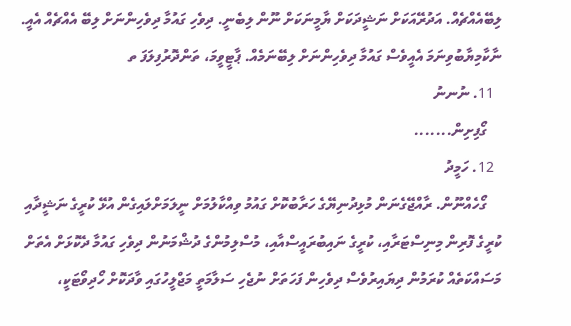ލިބޭއެއްޗެއް. އަދުރޭއަކަށް ނަޝީދަކަށް ޔާމީނަކަށް ނޫން ލިބެނީ. ދިވެހި ގައުމާ ދިވެހިންނަށް ލިބޭ އެއްޗެއް އެއީ. ނާކާމިޔާބުވިނަމަ އެއީވެސް ގައުމާ ދިވެހިންނަށް ލިބޭނަމެއް. ޕާޓީވީމަ، ތަންދޮރުފިލަފަ ތ
  11. ނުނނު
    ގޯފިށިން.......
  12. ހަމީދު
    ގޯހެއްނޫން. ރާއްޖޭގެނަން މުޅިދުނިޔޭގެ ހަރާބުކޮށް ގައުމު ވިއްކާލުމަށް ނީލަމަށްލައިގެން އުޅޭ ކުރީގެ ނަޝީދާއި ކުރީގެ ފޮރިން މިނިސްޓަރާއި، ކުރީގެ ނައިބުރައީސްއާއި، މުސްލިމުންގެ ދުޝްމަނުން ދިވެހި ގައުމާ ދެކޮޅަށް އެތަށް މަސައްކަތެއް ކުރަމުން ދިޔައިރުވެސް ދިވެހިން ފަހަތަށް ނުޖެހި ސަލާމަތީ މަޖްލީހުގައި ވާދަކޮށް ހޯދިވޯޓަކީ،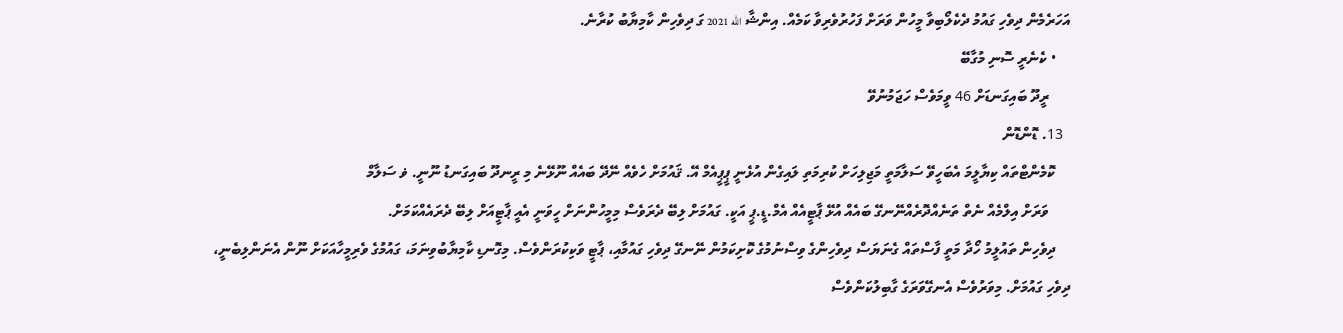އަހަރެމެން ދިވެހި ގައުމު ދެކެލޯބިވާ މީހުން ވަރަށް ފަހުރުވެރިވާ ކަމެއް. އިންޝާ الله 2021 ގަ ދިވެހިން ކާމިޔާބު ކުރާނެ.
    • ކެނެރީ ސޮނި މުގާބޭ
      ރީދޫ ބައިގަނޑަށް 46 ވީމަވެސް ހަޖަމުނުވޭ
  13. ޑޮންޑޮން
    ކޮމެންޓްތައް ކިޔާލީމަ އެބަހީވޭ ސަލާމަތީ މަޖިލިހަށް ކުރިމަތި ލައިގެން އުޅެނީ ޕީޕީއެމް އޭ. ޤައުމަށް ހެވެއް ނޭދޭ ބައެއް ނޫޅޭނެ މި ރީނދޫ ބައިގަނޑު ނޫނީ. ޥ ސަލާމް
      ވަރަށް އިލްމެއް ނެތް ތަނެއްދޮރެއްނޭނގޭ ބައެއް އުޅޭ ޕާޓީއެއް އެމް.ޑީ.ޕީ އަކީ. ގައުމަށް ލިބޭ ދެރަވެސް މިމީހުންނަށް ހީވަނީ އެއީ ޕާޓީއަށް ލިބޭ ދެރައެއްކަމަށް.
    ދިވެހިން ތައުލީމު ހޯދާ މަތީ ފާސްތައް ގެނަޔަސް ދިވެހިންގެ ވިސްނުމުގެ ކޮށިކަމުން ނޭނގޭ ދިވެހި ގައުމާއި، ޕާޓީ ވަކިކުރަންވެސް. މިގޮނޑި ކާމިޔާބުވިނަމަ، ގައުމުގެ ވެރިމީހާއަކަށް ނޫން އެނަންލިބެނީ، ދިވެހި ގައުމަށް. މިވަރުވެސް އެނގޭވަރަގެ ގާބިލުކަންވެސް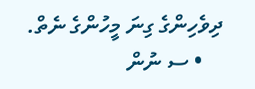ދިވެހިންގެ ގިނަ މީހުންގެ ނެތް.
    • ސ ނުން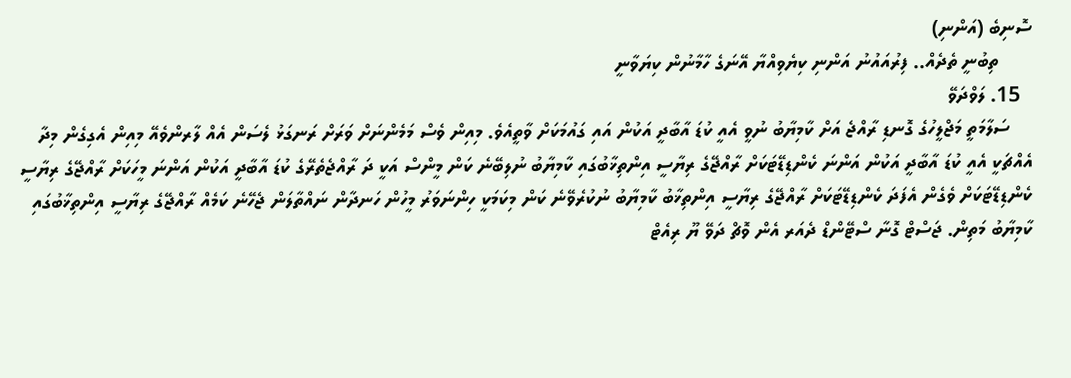ސޮނިބެ (އަންނި)
      ތިބުނީ ތެދެއް.. ފިރުއައުނު އަންނި ކިޔެވިއްޔާ އޭނަގެ ހާމާނުން ކިޔަވާނީ
  15. ލަވްދަވޭ
    ސަލާމަތީ މަޖްލީހުގެ ގޮނޑި ރާއްޖެ އަށް ކާމިޔާބު ނުވީ އެއީ ކުޑަ އާބާދީ އަކުން އައި ގައުމަކަށް ވާތީއެވެ. މިއިން ވެސް މަމެންނަށް ވަރަށް ރަނގަޅު ލެސަން އެއް ލާރންވެއޭ މިއިން އެގިގެން މިދާ އެއްޗަކީ އެއީ ކުޑަ އާބާދީ އަކުން އަންނަ ކެންޑިޑޭޓަކަށް ރާއްޖޭގެ ރިޔާސީ އިންތިޚާބުގައި ކާމިޔާބު ނުލިބޭނެ ކަން މީންސް އަކީ ދަ ރާއްޖެތެރޭގެ ކުޑަ އާބާދީ އަކުން އަންނަ މީހަކަށް ރާއްޖޭގެ ރިޔާސީ ކެންޑިޑޭޓަކަށް ވެގެން އެފަދަ ކެންޑިޑޭޓަކަށް ރާއްޖޭގެ ރިޔާސީ އިންތިޚާބު ކާމިޔާބު ނުކުރެވޭނެ ކަން މިކަމަކީ ހިންނަވަރު މީހުން ހަނދާން ނައްތާލަން ޖެހޭނެ ކަމެއް ރާއްޖޭގެ ރިޔާސީ އިންތިޚާބުގައި ކާމިޔާބު މަތިން. ޖަސްޓް ގޮނާ ސްޓޭންޑް ދެއަރ އެން ވޮޗް ދަވޭ ޔޫ ރިއެޓް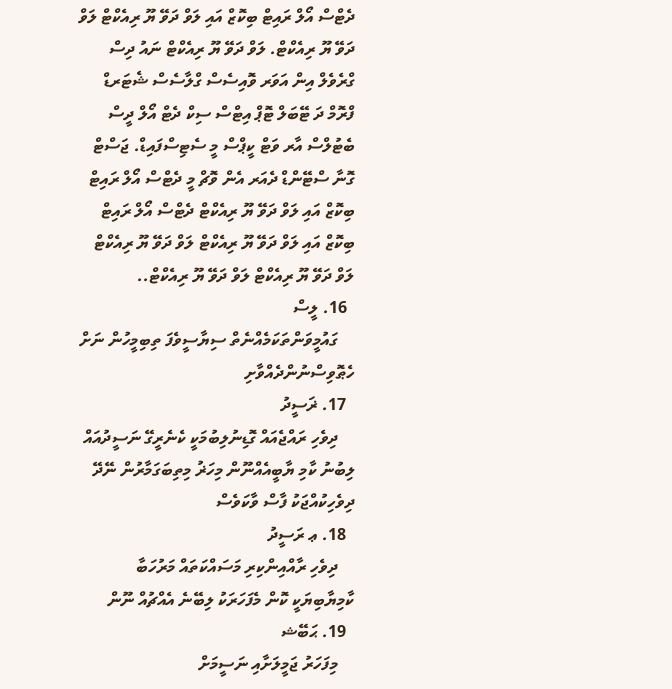ދެޓްސް އޯލް ރައިޓް ބިކޮޒް އައި ލަވް ދަވޭ ޔޫ ރިއެކްޓް ލަވް ދަވޭ ޔޫ ރިއެކްޓް. ލަވް ދަވޭ ޔޫ ރިއެކްޓް ނައު ދިސް ގްރެވެލް އިން އަވަރ ވޮއިސެސް ގްލާސެސް ޝެޓަރޑް ފްރޮމް ދަ ޓޭބަލް ޓޮޕް އިޓްސް ސިކް ދެޓް އޯލް ދީސް ބެޓުލްސް އާރ ވަޓް ކީޕްސް މީ ސެޓިސްފައިޑް. ޖަސްޓް ގޮނާ ސްޓޭންޑް ދެއަރ އެން ވޮޗް މީ ދެޓްސް އޯލް ރައިޓް ބިކޮޒް އައި ލަވް ދަވޭ ޔޫ ރިއެކްޓް ދެޓްސް އޯލް ރައިޓް ބިކޮޒް އައި ލަވް ދަވޭ ޔޫ ރިއެކްޓް ލަވް ދަވޭ ޔޫ ރިއެކްޓް ލަވް ދަވޭ ޔޫ ރިއެކްޓް ލަވް ދަވޭ ޔޫ ރިއެކްޓް..
  16. ލީސް
    ގައުމީވަންތަކަމެއްނެތް ސިޔާސީވެފަ ތިބިމީހުން ނަށް ހެޠޮވިސްނުންދެއްވާށި
  17. ޜަސީދު
    ދިވެހި ރައްޖެއައް ގޮޑިނުލިބުމަކީ ކެނެރީގޭ ނަސީދުއައް ލިބުނު ކާމި ޔާބީއެއްނޫން މިހަޜު މިތިބަގަމާރުން ނޭދޭ ދިވެހިކުއްޖަކު ފާސް ވާކަވެސް
  18. ޢ ރަސީދު
    ދިވެހި ރާއްއިންކިރި މަސައްކަތައް މަރުހަބާ ކާމިޔާބިޔަކީ ކޮން މެފަހަރަކު ލިބޭނެ އެއްޗުއް ނޫން
  19. ޙަބޭޝ
    މިފަހަރު ޖަމީލަށާއި ނަސީމަށް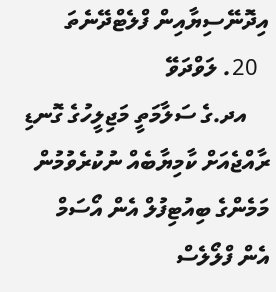އިދޮނޭސިޔާއިން ފްލެޓްދޭނެތަ
  20. ލަވްދަވޭ
    އދ.ގެ ސަލާމަތީ މަޖިލީހުގެ ގޮނޑި ރާއްޖެއަށް ކާމިޔާބެއް ނުކުރެވުމުން މަމެންގެ ބިއުޓިފުލް އެން އޯސަމް އެން ފްލޯލެސް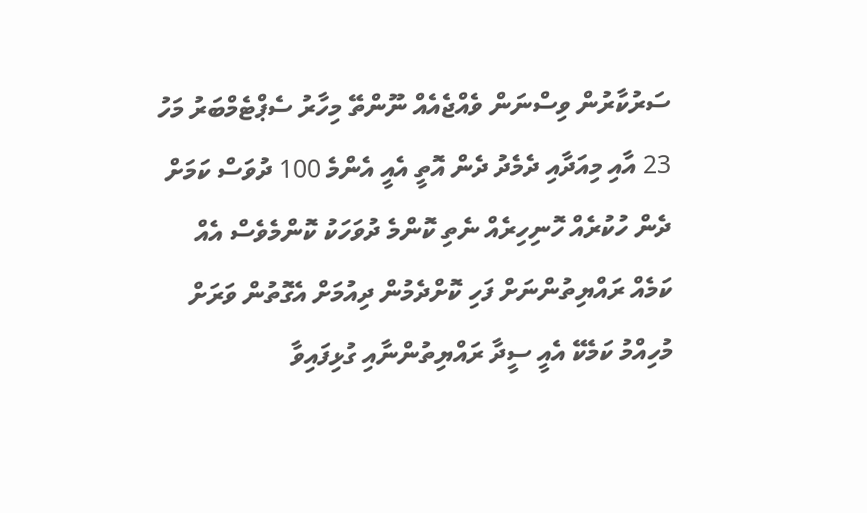ސަރުކާރުން ވިސްނަން ވެއްޖެއެއް ނޫންތޭ މިހާރު ސެޕްޓެމްބަރު މަހު 23 އާއި މިއަދާއި ދެމެދު ދެން އޮތީ އެއީ އެންމެ 100 ދުވަސް ކަމަށް ދެން ހުކުރެއް ހޮނިހިރެއް ނެތި ކޮންމެ ދުވަހަކު ކޮންމެވެސް އެއް ކަމެއް ރައްޔިތުންނަށް ފަހި ކޮށްދެމުން ދިއުމަށް އެގޮތުން ވަރަށް މުހިއްމު ކަމެކޭ އެއީ ސީދާ ރައްޔިތުންނާއި ގުޅިފައިވާ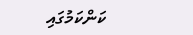ކަންކަމުގައި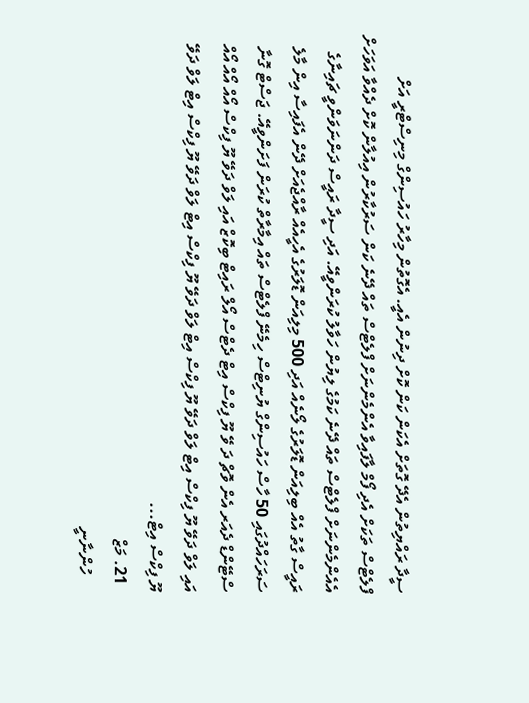ސީދާ ރައްޔިތުން އެދޭ ގޮތަށް އެކަން ކަން ކޮށް ދިނުން އެއީ. އެގޮތުން މިހާރު ހައުސިންގް މިނިސްޓްރީ އަށް ފްލެޓްސް ތަކަށް އެދި ފޯމް ލާފައިވާ އެންމެންނަށް ފްލެޓްސް ތައް ދޭނެ ކަން ސަރުކާރުން އިއުލާން ކޮށް ދެއްވާ އަވަހަށް އެއެންމެންނަށް ފްލެޓްސް ތައް ދޭނެ ކަމުގެ ލިޔުން ހަވާލު ކުރަންވީއޭ. އަދި ސީދާ ރައީސް ދަންނަވަންވީ ޗައިނާގެ ރައީސް ގާތު އެއް ބިލިއަން ޑޮލަރުގެ ލޯނެއް އަދި 500 މިލިއަން ޑޮލަރުގެ އެހީއެއް ރާއްޖެއަށް ދޭން އެފައިސާ އިން މާލެ ސަރަހައްދުގައި 50 ހާސް ހައުސިންގް ޔުނިޓްސް ހިމެނޭ ފްލެޓްސް ތައް އިމާރާތް ކުރަން ފަށަންވީއޭ. ޖަސްޓް ގޮނާ ސްޓޭންޑް ދެއަރ އެން ވޮޗް ދަ ވޭ ޔޫ ފިކްސް އިޓް ދެޓްސް އޯލް ރައިޓް ބިކޮޒް އައި ލަވް ދަވޭ ޔޫ ފިކްސް އޯއް އޯއް އޯއް އައި ލަވް ދަވޭ ޔޫ ފިކްސް އިޓް ލަވް ދަވޭ ޔޫ ފިކްސް އިޓް ލަވް ދަވޭ ޔޫ ފިކްސް އިޓް ލަވް ދަވޭ ޔޫ ފިކްސް އިޓް ލަވް ދަވޭ ޔޫ ފިކްސް އިޓް...
  21. މަޒް
    ހުންނާނީ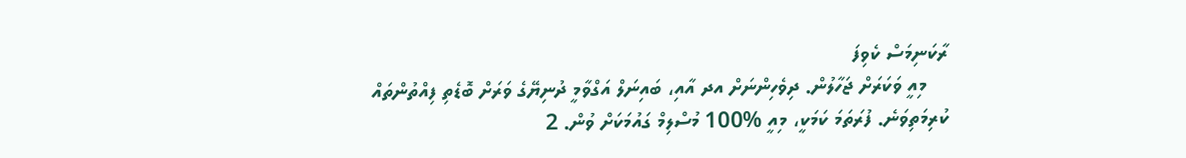ރާކަނިމަސް ކެވިފަ
    މިއީ ވަކަރަށް ޖަހާލުން. ދިވެހިންނަށް އދ އާއި، ބައިނަލް އަގްވާމީ ދުނިޔޭގެ ވަރަށް ބޮޑެތި ފިއްތުންތައް ކުރިމަތިވަނެ. ފުރަތަމަ ކަމަކީ، މިއީ %100 މުސްލިމް ގައުމަކަށް ވުން. 2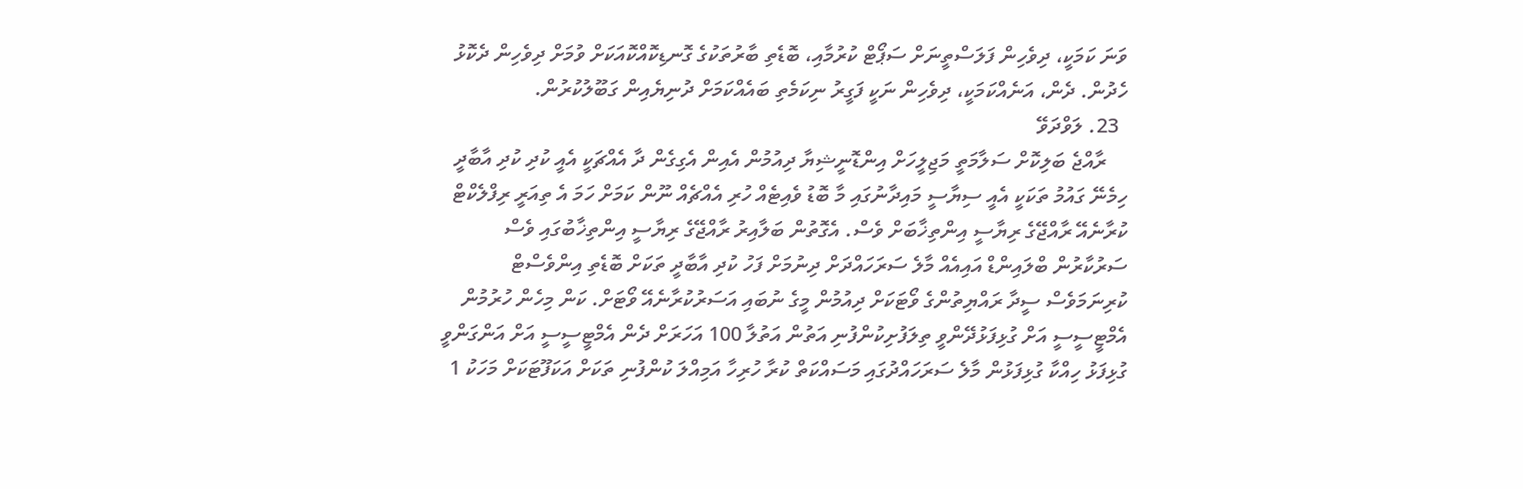ވަނަ ކަމަކީ، ދިވެހިން ފަލަސްތީނަށް ސަޕޯޓް ކުރުމާއި، ބޮޑެތި ބާރުތަކުގެ ގޮނޑިކޮއްކޮއަކަށް ވުމަށް ދިވެހިން ދެކޮޅު ހެދުން. ދެން، އަނެއްކަމަކީ، ދިވެހިން ނަކީ ފަގީރު ނިކަމެތި ބައެއްކަމަށް ދުނިޔެއިން ގަބޫލުކުރުން.
  23. ލަވްދަވޭ
    ރާއްޖެ ބަލިކޮށް ސަލާމަތީ މަޖިލީހަށް އިންޑޮނީޝިޔާ ދިއުމުން އެއިން އެގިގެން ދާ އެއްޗަކީ އެއީ ކުދި ކުދި އާބާދީ ހިމެނޭ ގައުމު ތަކަކީ އެއީ ސިޔާސީ މައިދާނުގައި މާ ބޮޑު ވެއިޓެއް ހުރި އެއްޗެއް ނޫން ކަމަށް ހަމަ އެ ތިއަރީ ރިފްލެކްޓް ކުރާނެއޭ ރާއްޖޭގެ ރިޔާސީ އިންތިޚާބަށް ވެސް. އެގޮތުން ބަލާއިރު ރާއްޖޭގެ ރިޔާސީ އިންތިޚާބުގައި ވެސް ސަރުކާރުން ބްލައިންޑް އައިއެއް މާލެ ސަރަހައްދަށް ދިނުމަށް ފަހު ކުދި އާބާދީ ތަކަށް ބޮޑެތި އިންވެސްޓް ކުރިނަމަވެސް ސީދާ ރައްޔިތުންގެ ވޯޓަކަށް ދިއުމުން މީގެ ނުބައި އަސަރުކުރާނެއޭ ވޯޓަށް. ކަން މިހެން ހުރުމުން އެމްޓީސީސީ އަށް ގުޅިފަޅުދޭންވީ ތިލަފުށިކުންފުނި އަތުން އަތުލާ 100 އަހަރަށް ދެން އެމްޓީސީސީ އަށް އަންގަންވީ ގުޅިފަޅު ހިއްކާ ގުޅިފަޅުން މާލެ ސަރަހައްދުގައި މަސައްކަތް ކުރާ ހުރިހާ އަމިއްލަ ކުންފުނި ތަކަށް އަކަފޫޓަކަށް މަހަކު 1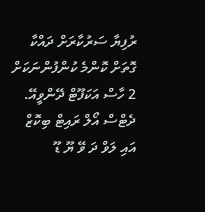ރުފިޔާ ސަރުކާރަށް ދައްކާ ގޮތަށް ކޮންމެ ކުންފުންނަކަށް 2 ހާސް އަކަފޫޓް ދޭންވީއޭ. ދެޓްސް އޯލް ރައިޓް ބިކޮޒް އައި ލަވް ދަ ވޭ ޔޫ ޑޫ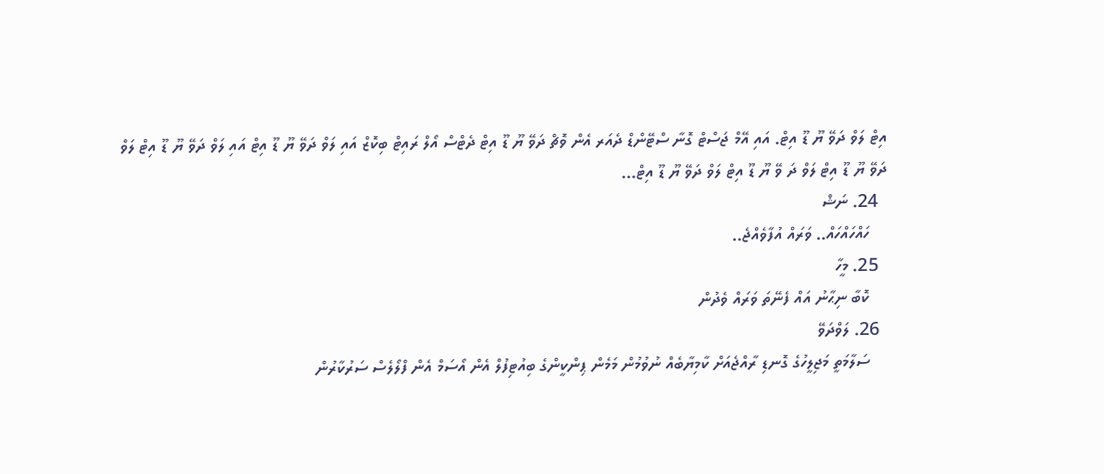އިޓް ލަވް ދަވޭ ޔޫ ޑޫ އިޓް. އައި އޭމް ޖަސްޓް ގޮނާ ސްޓޭންޑް ދެއަރ އެން ވޮޗް ދަވޭ ޔޫ ޑޫ އިޓް ދެޓްސް އޯލް ރައިޓް ބިކޮޒް އައި ލަވް ދަވޭ ޔޫ ޑޫ އިޓް އައި ލަވް ދަވޭ ޔޫ ޑޫ އިޓް ލަވް ދަވޭ ޔޫ ޑޫ އިޓް ލަވް ދަ ވޭ ޔޫ ޑޫ އިޓް ލަވް ދަވޭ ޔޫ ޑޫ އިޓް...
  24. ނަޝް
    ހައްހައްހައް.. ވަރައް އުފާވެއްޖެ..
  25. މީހާ
    ކޮބާ ނިޙާނު އައް ފެނޭތަ ވަރައް ވެދުން
  26. ލަވްދަވޭ
    ސަލާމަތީ މަޖިލީހުގެ ގޮނޑި ރާއްޖެއަށް ކާމިޔާބެއް ނުވުމުން މަމެން ޕިންކީންގެ ބިއުޓިފުލް އެން އޯސަމް އެން ފްލޯލެސް ސަރުކާރުން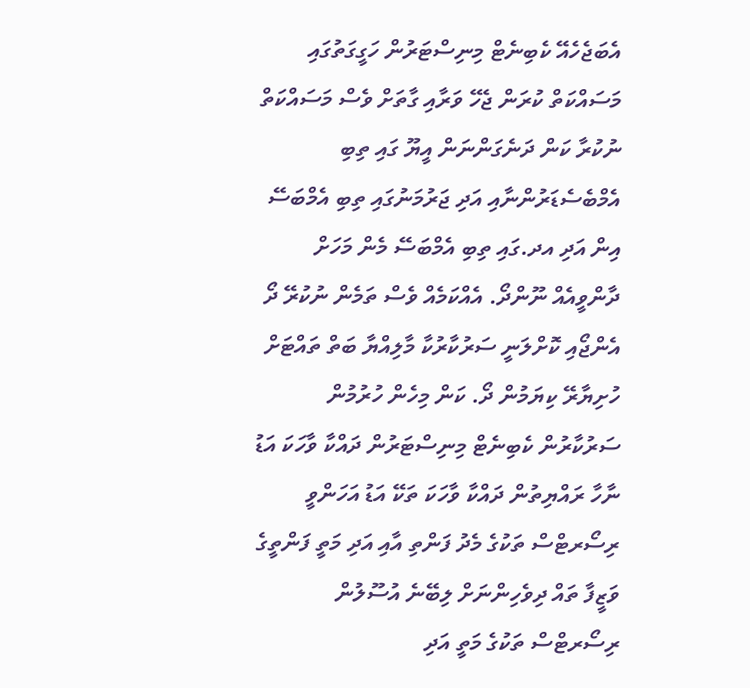އެބަޖެހެއޭ ކެބިނެޓް މިނިސްޓަރުން ހަގީގަތުގައި މަސައްކަތް ކުރަން ޖެހޭ ވަރާއި ގާތަށް ވެސް މަސައްކަތް ނުކުރާ ކަން ދަނެގަންނަން އީޔޫ ގައި ތިބި އެމްބެސެޑަރުންނާއި އަދި ޖަރުމަނުގައި ތިބި އެމްބަސޭ އިން އަދި އދ.ގައި ތިބި އެމްބަސޭ މެން މަހަށް ދާންވީއެއް ނޫންދޯ. އެއްކަމެއް ވެސް ތަމެން ނުކުރޭ ދޯ އެންޖޯއި ކޮށްލަނީ ސަރުކާރުކާ މާލިއްޔާ ބަތް ތައްޓަށް ހުށިޔާރޭ ކިޔަމުން ދޯ. ކަން މިހެން ހުރުމުން ސަރުކާރުން ކެބިނެޓް މިނިސްޓަރުން ދައްކާ ވާހަކަ އަޑު ނާހާ ރައްޔިތުން ދައްކާ ވާހަކަ ތަކޭ އަޑު އަހަންވީ ރިސޯރޓްސް ތަކުގެ މެދު ފަންތި އާއި އަދި މަތީ ފަންތީގެ ވަޒީފާ ތައް ދިވެހިންނަށް ލިބޭނެ އުސޫލުން ރިސޯރޓްސް ތަކުގެ މަތީ އަދި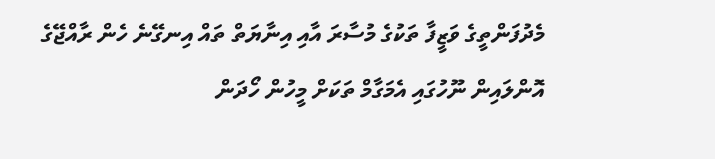މެދުފަންތީގެ ވަޒީފާ ތަކުގެ މުސާރަ އާއި އިނާޔަތް ތައް އިނގޭނެ ހެން ރާއްޖޭގެ އޮންލައިން ނޫހުގައި އެމަގާމް ތަކަށް މީހުން ހޯދަން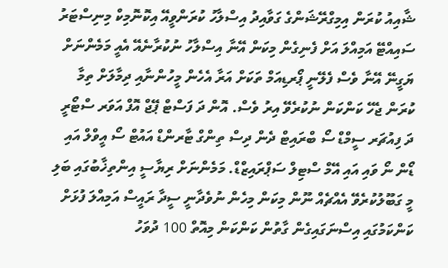ޝާއިއު ކުރަން އިމިގްރޭޝަންގެ ގަވާއިދު އިސްލާހު ކުރަންވީއޭ އިކޮނޮމިކް މިނިސްޓަރު ސައިއްޓޭ އަމިއްލަ އަށް ފެނިގެން މިކަން އޭނާ އިސްލާހު ނުކުރާނެއޭ އެއީ މަމެންނަށް ޔަގީނޭ އޭނާ ވެސް ފެލޭނީ ޕޯރޑިއަމް ތަކަށް އަރާ އެހެން މީހުންނާއި ދިމާލަށް ތިމާ ކުރަން ޖެހޭ ކަންކަން ނުކުރެވޭ އިރު ވެސް. އޮން ދަ ފަސްޓް ޕޭޖް އޮފް އަވަރ ސްޓޯރީ ދަ ފިއުޗަރ ސީމްޑް ސޯ ބްރައިޓް ދެން ދިސް ތިންގް ޓާރންޑް އައުޓް ސޯ އީވްލް އައި ޑޯން ނޯ ވައި އައި އޭމް ސްޓިލް ސަޕްރައިޒްޑް. މަމެންނަށް ރިޔާސީ އިންތިޚާބުގައި ބަލި މީ ގަބޫލުކުރެވޭ އެއްޗެއް ނޫން މިކަން މިހެން ނުވެދާނީ ސީދާ ރައީސް އަމިއްލަ ފުޅަށް ކަންކަމުގައި އިސްނަގައިގެން ގާތުން ކަންކަން މިއޮތް 100 ދުވަހު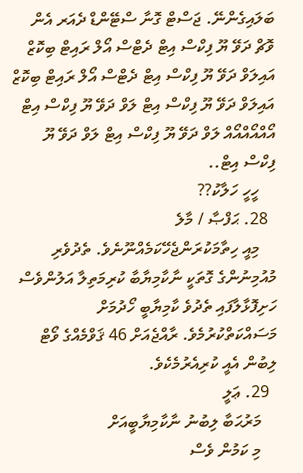ބަލައިގެންނޭ. ޖަސްޓް ގޮނާ ސްޓޭންޑް ދެއަރ އެން ވޮޗް ދަވޭ ޔޫ ފިކްސް އިޓް ދެޓްސް އޯލް ރައިޓް ބިކޮޒް އައިލަވް ދަވޭ ޔޫ ފިކްސް އިޓް ދެޓްސް އޯލް ރައިޓް ބިކޮޒް އައިލަވް ދަވޭ ޔޫ ފިކްސް އިޓް ލަވް ދަވޭ ޔޫ ފިކްސް އިޓް އޯއްއޯއްއޯއް ލަވް ދަވޭ ޔޫ ފިކްސް އިޓް ލަވް ދަވޭ ޔޫ ފިކްސް އިޓް..
    ހީހީ ހަލާކު??
  28. ޙަފްޞާ / މާލެ
    މިއީ ހިތާމަކުރަންޖެހޭކަމެއްނޫނެވެ. ތެދުވެރި މުއުމިނުންގެ ގޮތަކީ ނާކާމިޔާބާ ކުރިމަތިލާ އަލުންވެސް ހަށިފޮޅާލާފައި ތެދުވެ ކާމިޔާބީ ހޯދުމަށް މަސައްކަތްކުރުމެވެ. ރާއްޖެއަށް 46 ޤަވްމެއްގެ ވޯޓް ލިބުން އެއީ ކުރިއެރުމެކެވެ.
  29. ޢަލީ
    މަރުޙަބާ ލިބުނު ނާކާމިޔާބީއަށް
    މި ކަމުން ވެސް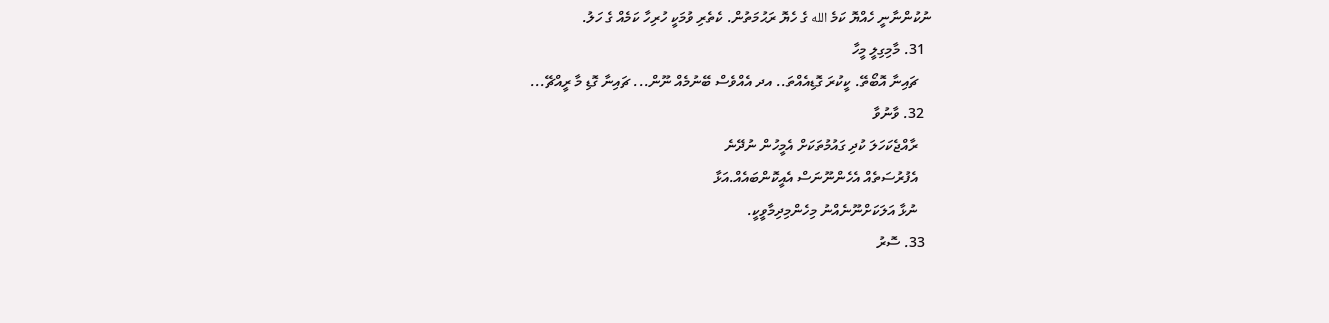ނުކުންނާނީ ހެއްޔޮ ކަމެ الله ގެ ހެޔޮ ރަޙުމަތުން. ކެތެރި ވުމަކީ ހުރިހާ ކަމެއް ގެ ހަލު.
  31. މާމިގިލީ މީހާ
    ޗައިނާ އޮބޯތޭ. ކީކުރަ ގޮޑިއެއްތަ.. އދ އެއްވެސް ބޭނުމެއް ނޫން... ޗައިނާ ގޮޑި މާ ރީއްޗޭ...
  32. ވާނުވާ
    ރާއްޖެކަހަލަ ކުދި ގައުމުތަކަށް އެމީހުން ނުދޭނެ
    އެފުރުސަތެއް އެހެންނޫނަސް އެއީކޮންބައެއް.އަޅާ
    ނުޅާ އަލަކަށްނޫނެއްނު މިހެންމިދިމާވީކީ.
  33. ސޮރު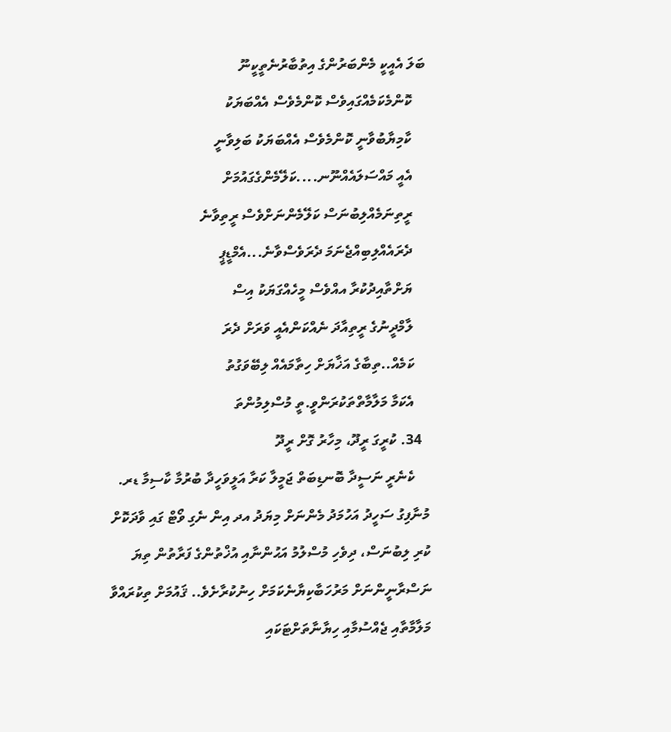ބަލަ އެއީކީ މެންބަރުންގެ އިތުބާރުނެތީކީނޫ
    ކޮންމެކަމެއްގައިވެސް ކޮންމެވެސް އެއްބަޔަކު
    ކާމިޔާބުވާނީ ކޮންމެވެސް އެއްބަޔަކު ބަލިވާނީ
    އެއީ މައްސަލައެއްނޫނ....ކަލޭމެންގެގައުމަށް
    ރީތިނަމެއްލިބުނަސް ކަލޭމެންނަށްވެސް ރީތިވާނެ
    ދެރައެއްލިބިއްޖެނަމަ ދެރަވެސްވާނެ...އެމްޑީޕީ
    ޔަށްތާއިދުކުރާ އއްވެސް މީހެއްގަޔަކު އިސް
    ލާމްދީނުގެ ރީތިއާދަ ނެއްކަންއެއީ ވަރަށް ދެރަ
    ކަމެއް..ތިބާގެ އަޚާޔަށް ހިތާމައެއް ލިބޭވަގުތު
    އެކަމާ މަލާމާތްތަކުރަންވީ.ތީ މުސްލިމުންތަ
  34. ކުރީގަ ރީދޫ، މިހާރު ގޮށް ރީދޫ
    ކެނެރީ ނަސީދާ ބޮނޑިބަތް ޖަމީލާ ކަރާ އަލީވަހީދާ ބުރުމާ ކާސިމާ ޑރ. މުނާފިގު ސަހީދު އަހުމަދު މެންނަށް މިޔަދު އދ އިން ނެގި ވޯޓް ގައި ވާދަކޮށް ކުރި ލިބުނަސް، ދިވެހި މުސްލުމު އަޙުންނާއި އުޚްތުންގެ ފަރާތުން ތިޔަ ނަސްރާނީންނަށް މަރުހަބާކިޔާނެކަމަށް ހިނުކުރާށެވެ.. ޤައުމަށް ތިކުރައްވާ މަލާމާތާއި ޖެއްސުމާއި ހިޔާނާތަށްޓަކައި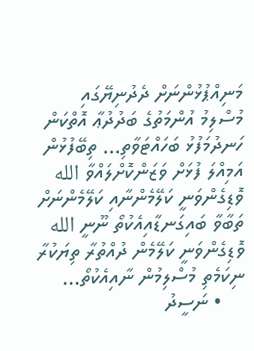މަނިއްޕުޅުންނަށް ދެދުނިޔޭގައި މުސްލިމު އުންމަތުގެ ބަދުދުޢާ އޮތްކަން ހަނދުމަފުޅު ބަހައްޓަވާތި... ތިބޭފުޅުން އަމިއްލަ ފުޅަށް ވަޒަންކޮށްލައްވާ الله ވޮޑިގެންވަނީ ކަލޭމެންނާއި ކަލޭމެންނަށް ތަބާވާ ބައިގަނޑާއިއެކުތޯ ނޫނީ الله ވޮޑިގެންވަނީ ކަލޭމެން ދުއްތުރާ ތިޔަކުރާ ނިކަމެތި މުސްލިމުން ނާއިއެކުތޯ...
    • ނަސީދު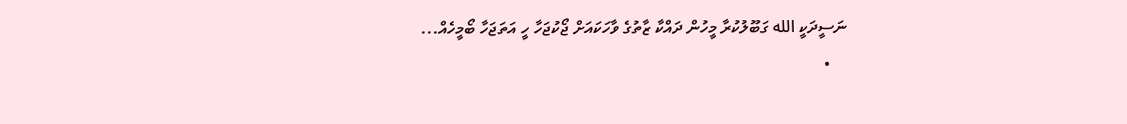ނަސީދަކީ الله ގަބޫލުކުރާ މީހުން ދައްކާ ޒާތުގެ ވާހަކައަށް ޖޯކުޖަހާ ހީ އަތަޖަހާ ބޯމީހެއް...
    •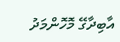އާބިދާގޭ މޮހޮންމަދު